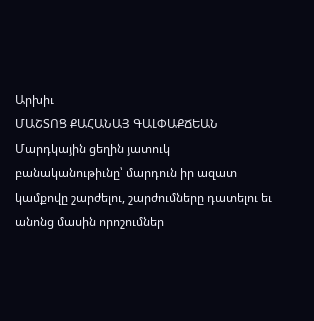Արխիւ
ՄԱՇՏՈՑ ՔԱՀԱՆԱՅ ԳԱԼՓԱՔՃԵԱՆ
Մարդկային ցեղին յատուկ բանականութիւնը՝ մարդուն իր ազատ կամքովը շարժելու, շարժումները դատելու եւ անոնց մասին որոշումներ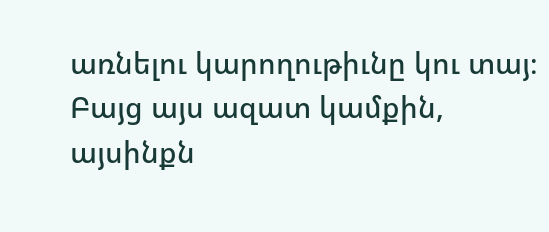առնելու կարողութիւնը կու տայ։ Բայց այս ազատ կամքին, այսինքն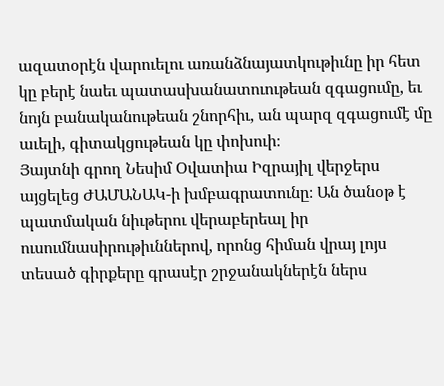ազատօրէն վարուելու առանձնայատկութիւնը իր հետ կը բերէ նաեւ պատասխանատուութեան զգացումը, եւ նոյն բանականութեան շնորհիւ, ան պարզ զգացումէ մը աւելի, գիտակցութեան կը փոխուի։
Յայտնի գրող Նեսիմ Օվատիա Իզրայիլ վերջերս այցելեց ԺԱՄԱՆԱԿ-ի խմբագրատունը։ Ան ծանօթ է պատմական նիւթերու վերաբերեալ իր ուսումնասիրութիւններով, որոնց հիման վրայ լոյս տեսած գիրքերը գրասէր շրջանակներէն ներս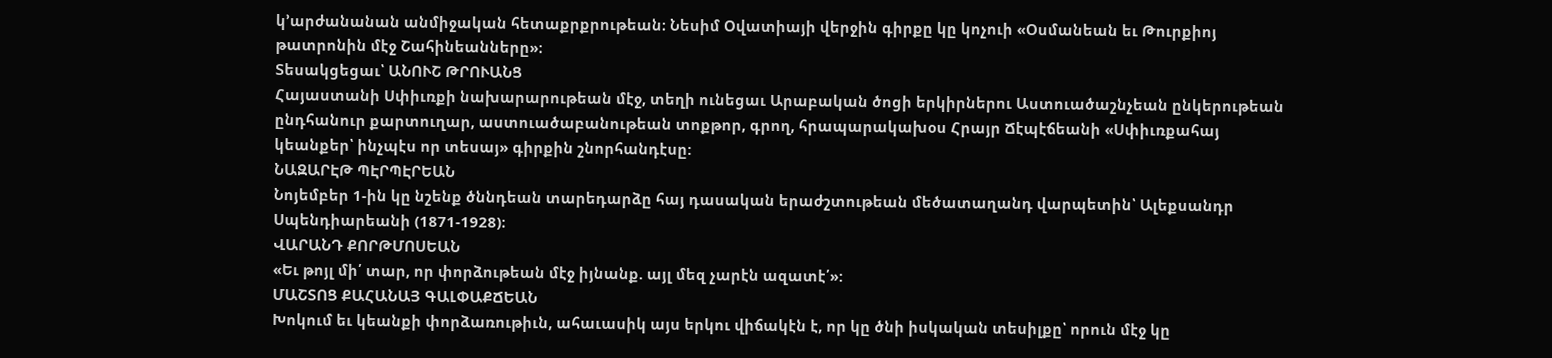կ՚արժանանան անմիջական հետաքրքրութեան։ Նեսիմ Օվատիայի վերջին գիրքը կը կոչուի «Օսմանեան եւ Թուրքիոյ թատրոնին մէջ Շահինեանները»։
Տեսակցեցաւ՝ ԱՆՈՒՇ ԹՐՈՒԱՆՑ
Հայաստանի Սփիւռքի նախարարութեան մէջ, տեղի ունեցաւ Արաբական ծոցի երկիրներու Աստուածաշնչեան ընկերութեան ընդհանուր քարտուղար, աստուածաբանութեան տոքթոր, գրող, հրապարակախօս Հրայր Ճէպէճեանի «Սփիւռքահայ կեանքեր՝ ինչպէս որ տեսայ» գիրքին շնորհանդէսը:
ՆԱԶԱՐԷԹ ՊԷՐՊԷՐԵԱՆ
Նոյեմբեր 1-ին կը նշենք ծննդեան տարեդարձը հայ դասական երաժշտութեան մեծատաղանդ վարպետին՝ Ալեքսանդր Սպենդիարեանի (1871-1928)։
ՎԱՐԱՆԴ ՔՈՐԹՄՈՍԵԱՆ
«Եւ թոյլ մի՛ տար, որ փորձութեան մէջ իյնանք. այլ մեզ չարէն ազատէ՛»:
ՄԱՇՏՈՑ ՔԱՀԱՆԱՅ ԳԱԼՓԱՔՃԵԱՆ
Խոկում եւ կեանքի փորձառութիւն, ահաւասիկ այս երկու վիճակէն է, որ կը ծնի իսկական տեսիլքը՝ որուն մէջ կը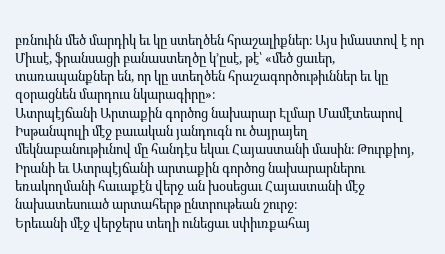բռնուին մեծ մարդիկ եւ կը ստեղծեն հրաշալիքներ։ Այս իմաստով է որ Միւսէ, ֆրանսացի բանաստեղծը կ՚ըսէ, թէ՝ «մեծ ցաւեր, տառապանքներ են, որ կը ստեղծեն հրաշագործութիւններ եւ կը զօրացնեն մարդուս նկարագիրը»։
Ատրպէյճանի Արտաքին գործոց նախարար Էլմար Մամէտեարով Իսթանպուլի մէջ բաւական յանդուգն ու ծայրայեղ մեկնաբանութիւնով մը հանդէս եկաւ Հայաստանի մասին։ Թուրքիոյ, Իրանի եւ Ատրպէյճանի արտաքին գործոց նախարարներու եռակողմանի հաւաքէն վերջ ան խօսեցաւ Հայաստանի մէջ նախատեսուած արտահերթ ընտրութեան շուրջ։
Երեւանի մէջ վերջերս տեղի ունեցաւ սփիւռքահայ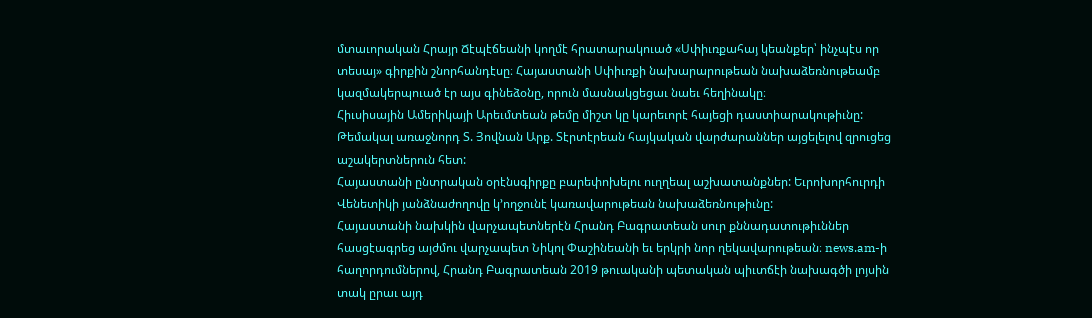մտաւորական Հրայր Ճէպէճեանի կողմէ հրատարակուած «Սփիւռքահայ կեանքեր՝ ինչպէս որ տեսայ» գիրքին շնորհանդէսը։ Հայաստանի Սփիւռքի նախարարութեան նախաձեռնութեամբ կազմակերպուած էր այս գինեձօնը, որուն մասնակցեցաւ նաեւ հեղինակը։
Հիւսիսային Ամերիկայի Արեւմտեան թեմը միշտ կը կարեւորէ հայեցի դաստիարակութիւնը: Թեմակալ առաջնորդ Տ. Յովնան Արք. Տէրտէրեան հայկական վարժարաններ այցելելով զրուցեց աշակերտներուն հետ:
Հայաստանի ընտրական օրէնսգիրքը բարեփոխելու ուղղեալ աշխատանքներ: Եւրոխորհուրդի Վենետիկի յանձնաժողովը կ՚ողջունէ կառավարութեան նախաձեռնութիւնը:
Հայաստանի նախկին վարչապետներէն Հրանդ Բագրատեան սուր քննադատութիւններ հասցէագրեց այժմու վարչապետ Նիկոլ Փաշինեանի եւ երկրի նոր ղեկավարութեան։ news.am-ի հաղորդումներով, Հրանդ Բագրատեան 2019 թուականի պետական պիւտճէի նախագծի լոյսին տակ ըրաւ այդ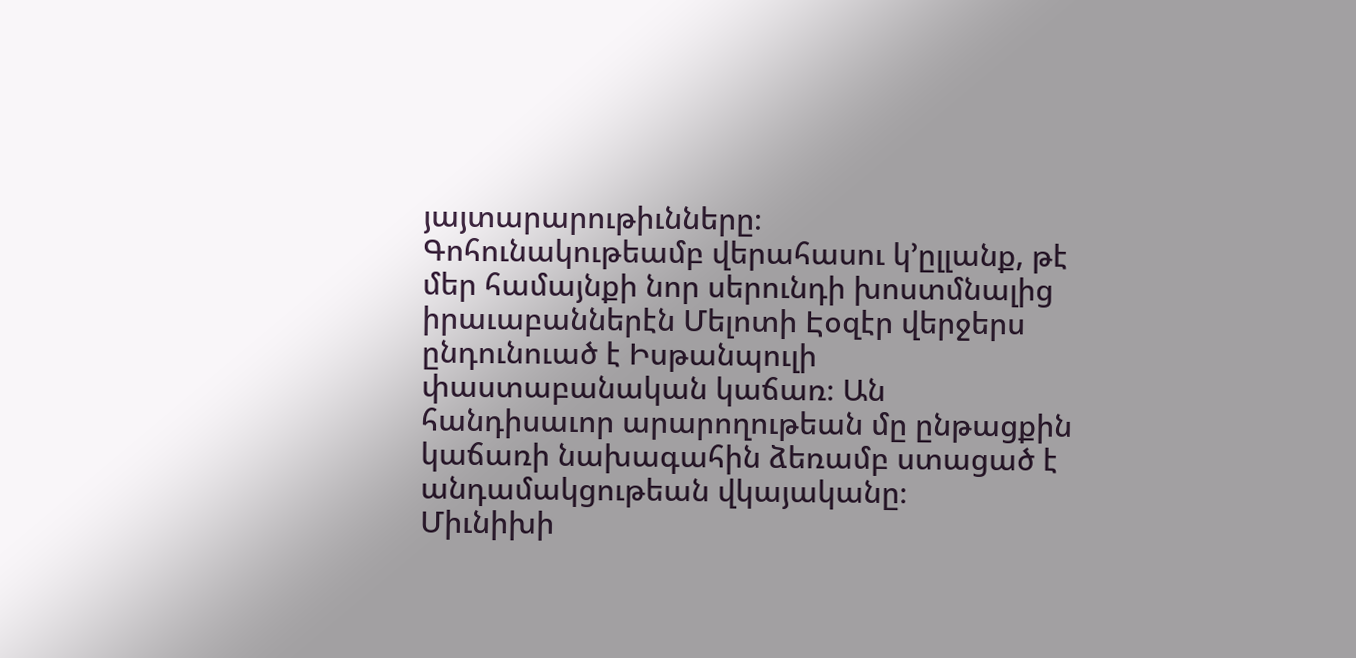յայտարարութիւնները։
Գոհունակութեամբ վերահասու կ՚ըլլանք, թէ մեր համայնքի նոր սերունդի խոստմնալից իրաւաբաններէն Մելոտի Էօզէր վերջերս ընդունուած է Իսթանպուլի փաստաբանական կաճառ։ Ան հանդիսաւոր արարողութեան մը ընթացքին կաճառի նախագահին ձեռամբ ստացած է անդամակցութեան վկայականը։
Միւնիխի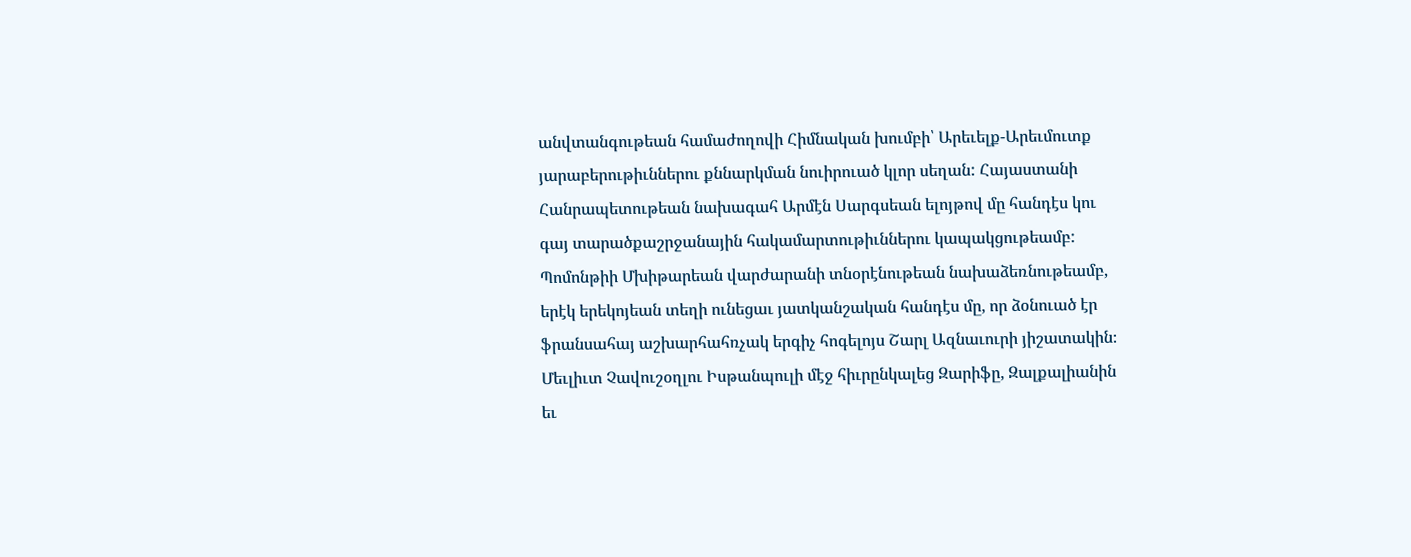անվտանգութեան համաժողովի Հիմնական խումբի՝ Արեւելք-Արեւմուտք յարաբերութիւններու քննարկման նուիրուած կլոր սեղան: Հայաստանի Հանրապետութեան նախագահ Արմէն Սարգսեան ելոյթով մը հանդէս կու գայ տարածքաշրջանային հակամարտութիւններու կապակցութեամբ:
Պոմոնթիի Մխիթարեան վարժարանի տնօրէնութեան նախաձեռնութեամբ, երէկ երեկոյեան տեղի ունեցաւ յատկանշական հանդէս մը, որ ձօնուած էր ֆրանսահայ աշխարհահռչակ երգիչ հոգելոյս Շարլ Ազնաւուրի յիշատակին։
Մեւլիւտ Չավուշօղլու Իսթանպուլի մէջ հիւրընկալեց Զարիֆը, Զալքալիանին եւ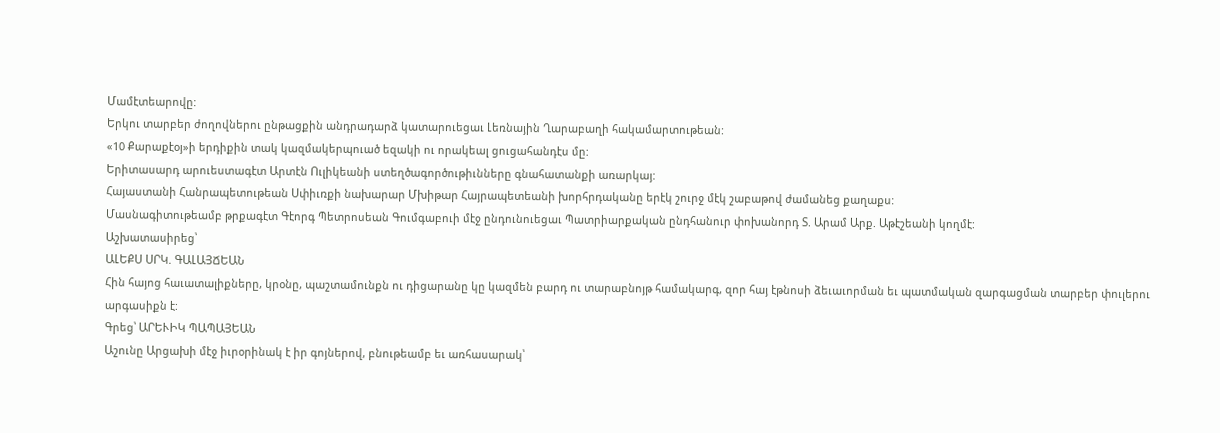Մամէտեարովը:
Երկու տարբեր ժողովներու ընթացքին անդրադարձ կատարուեցաւ Լեռնային Ղարաբաղի հակամարտութեան:
«10 Քարաքէօյ»ի երդիքին տակ կազմակերպուած եզակի ու որակեալ ցուցահանդէս մը:
Երիտասարդ արուեստագէտ Արտէն Ուլիկեանի ստեղծագործութիւնները գնահատանքի առարկայ:
Հայաստանի Հանրապետութեան Սփիւռքի նախարար Մխիթար Հայրապետեանի խորհրդականը երէկ շուրջ մէկ շաբաթով ժամանեց քաղաքս:
Մասնագիտութեամբ թրքագէտ Գէորգ Պետրոսեան Գումգաբուի մէջ ընդունուեցաւ Պատրիարքական ընդհանուր փոխանորդ Տ. Արամ Արք. Աթէշեանի կողմէ:
Աշխատասիրեց՝
ԱԼԵՔՍ ՍՐԿ. ԳԱԼԱՅՃԵԱՆ
Հին հայոց հաւատալիքները, կրօնը, պաշտամունքն ու դիցարանը կը կազմեն բարդ ու տարաբնոյթ համակարգ, զոր հայ էթնոսի ձեւաւորման եւ պատմական զարգացման տարբեր փուլերու արգասիքն է:
Գրեց՝ ԱՐԵՒԻԿ ՊԱՊԱՅԵԱՆ
Աշունը Արցախի մէջ իւրօրինակ է իր գոյներով, բնութեամբ եւ առհասարակ՝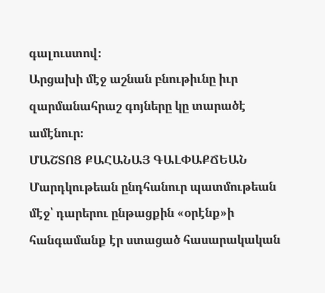գալուստով։
Արցախի մէջ աշնան բնութիւնը իւր զարմանահրաշ գոյները կը տարածէ ամէնուր։
ՄԱՇՏՈՑ ՔԱՀԱՆԱՅ ԳԱԼՓԱՔՃԵԱՆ
Մարդկութեան ընդհանուր պատմութեան մէջ՝ դարերու ընթացքին «օրէնք»ի հանգամանք էր ստացած հասարակական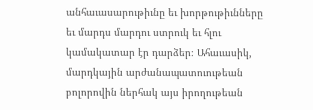անհաւասարութիւնը եւ խորթութիւնները եւ մարդս մարդու ստրուկ եւ հլու կամակատար էր դարձեր։ Ահաւասիկ, մարդկային արժանապատուութեան բոլորովին ներհակ այս իրողութեան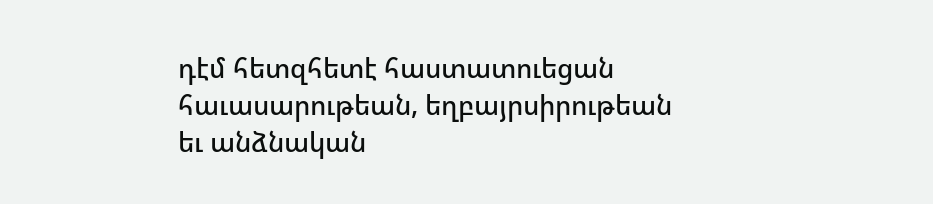դէմ հետզհետէ հաստատուեցան հաւասարութեան, եղբայրսիրութեան եւ անձնական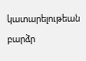կատարելութեան բարձր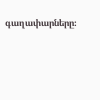գաղափարները։